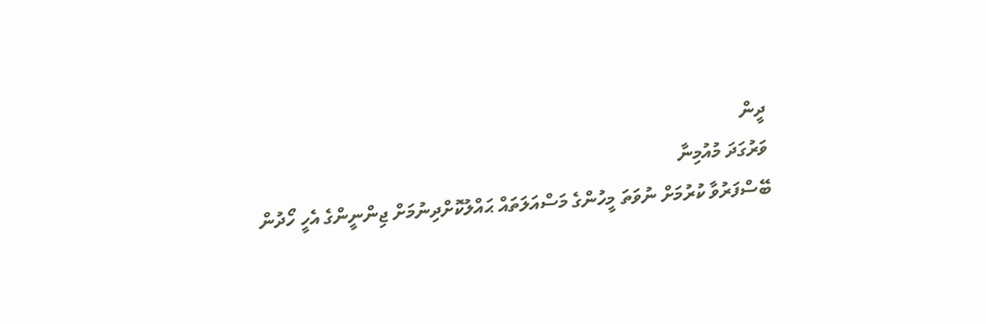ދީން
ވަރުގަދަ މުއުމިނާ
ބޭސްފަރުވާ ކުރުމަށް ނުވަތަ މީހުންގެ މަސްއަލަތައް ޙައްލުކޮށްދިނުމަށް ޖިންނީންގެ އެހީ ހޯދުން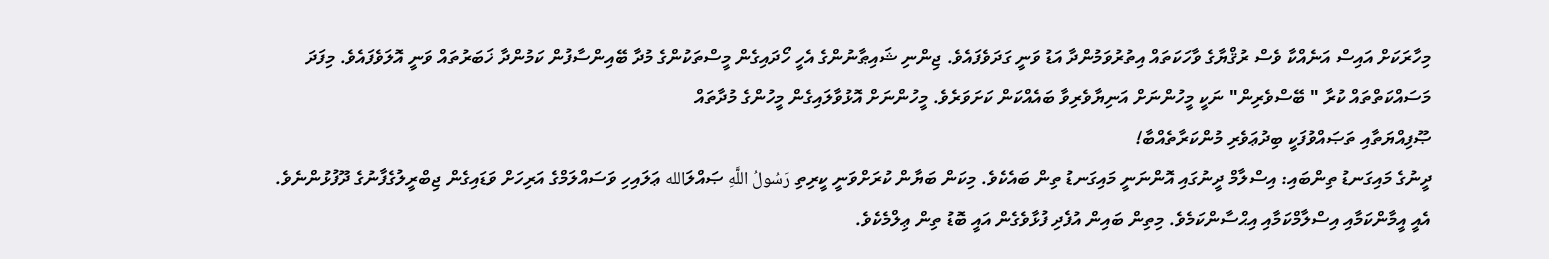މިހާރަކަށް އައިސް އަނެއްކާ ވެސް ރުޤްޔާގެ ވާހަކަތައް އިތުރުވަމުންދާ އަޑު ވަނީ ގަދަވެފައެވެ. ޖިންނި ޝައިޠާނުންގެ އެހީ ހޯދައިގެން މީސްތަކުންގެ މުދާ ބޭއިންސާފުން ކަމުންދާ ޚަބަރުތައް ވަނީ އޮލަވެފައެވެ. މިފަދަ މަސައްކަތްތައް ކުރާ " ބޭސްވެރިން" ނަކީ މީހުންނަށް އަނިޔާވެރިވާ ބައެއްކަން ކަށަވަރެވެ. މީހުންނަށް އޮޅުވާލައިގެން މީހުންގެ މުދާތައް
ޞޫފިއްޔަތާއި ތަޞައްވުފަކީ ބިދުޢަވެރި މުންކަރާތެއްބާ!
ދީނުގެ މައިގަނޑު ތިންބައި: އިސްލާމް ދީނުގައި އޮންނަނީ މައިގަނޑު ތިން ބައެކެވެ. މިކަން ބަޔާން ކުރަށްވަނީ ކީރިތި رَسُولُ اللَّهِ ޞައްލަالله ޢަލައިހި ވަސައްލަމްގެ އަރިހަށް ވަޑައިގެން ޖިބްރީލުގެފާނުގެ ދޫފުޅުންނެވެ. އެއީ އީމާންކަމާއި އިސްލާމްކަމާއި އިޙްސާންކަމެވެ. މިތިން ބައިން އުފެދި ފުޅާވެގެން އައީ ބޮޑު ތިން ޢިލްމެކެވެ.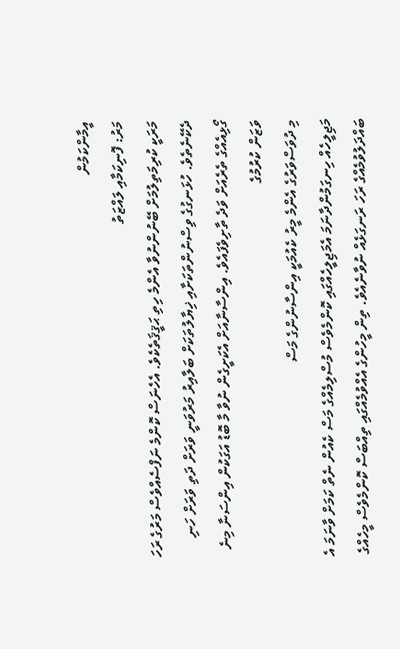އީމާންކަމުން
މަރު: ފޮނިކަމާއި ލައްޒަތު
މަރަކީ ކުރިމަތިލުމަށް ބޭނުންނުވާ އެންމެ ހިތި ޙަޤީޤަތެކެވެ. އެހެނަސް ކޮންމެ ނަފްސެއްވެސް މަރުގެ ރަހަ ދެކޭނެތެވެ. ހުޅަނގުގެ ވިސްނުންތަކަށާއި ޚިޔާލުތަކަށް ބަލާއިރު މަރުވަނީ ވަރަށް ދަތި ވަރަށް ހަނި ގޯޅިއެއްގެ ތެރެއަށް ވަދެ ތާށިވެފައެވެ. އިންސާނާއަށް އެކަށީގެން ނުވާ މާ ބޮޑު އަގަކުން އިންސަނާ މިނެ ވަޒަން ކުރުމުގެ
މި ދުވަސްވަރުގެ އެންމެ މީރު ކެއުމަކީ އިންސާނުންގެ މަސް
މަޖިލީހެއް ހިނގަމުންދާނަމަ އެމަޖިލީހެއްގައި ކޮންމެވެސް މުސްލިމެއްގެ މަސް ކެއުން ނެތް ކަމަށް ވާނަމަ އެ ބައްދަލުވުމެއްގެ ރަހަ ރަނގަޅެއް ނުވާނެއެވެ. ތިން މީހުންގެ އެއްވުމެއްގައި ތިއްބަސް ކޮންމެވެސް މީހެއްގެ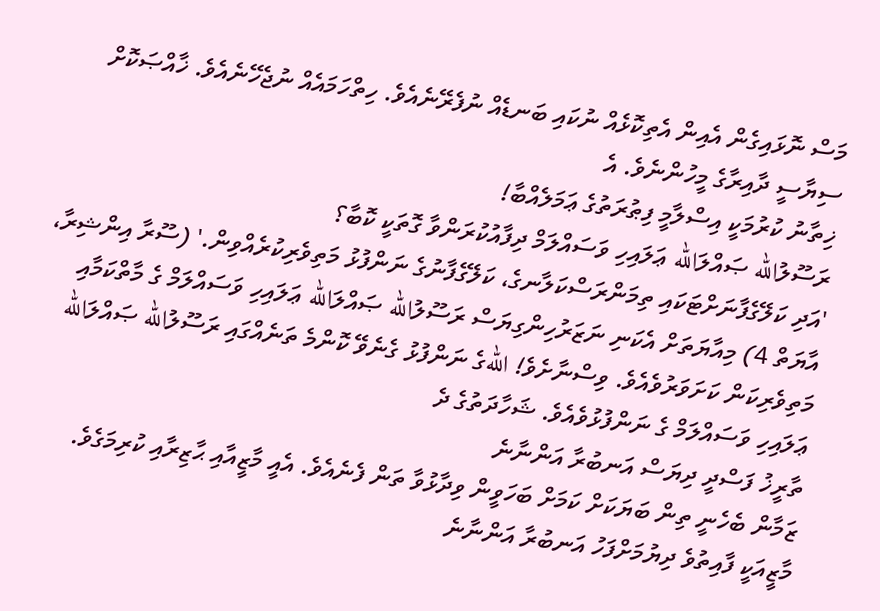މަސް ނޮޅައިގެން އެއިން އެތިކޮޅެއް ނުކައި ބަނޑެއް ނުފެރޭނެއެވެ. ހިތްހަމައެއް ނުޖެހޭނެއެވެ. ޚާއްޞަކޮށް ސިޔާސީ ދާއިރާގެ މީހުންނެވެ. އެ
ޚިތާނު ކުރުމަކީ އިސްލާމީ ފިޠުރަތުގެ ޢަމަލެއްބާ!
ރަސޫލުالله ޞައްލަالله ޢަލައިހި ވަސައްލަމް ދިފާއުކުރަންވާ ގޮތަކީ ކޮބާ؟
'އަދި ކަލޭގެފާނަށްޓަކައި ތިމަންރަސްކަލާނގެ، ކަލޭގެފާނުގެ ނަންފުޅު މަތިވެރިކުރެއްވިން.' (ސޫރާ އިންޝިރާ، އާޔަތް 4) މިއާޔަތަށް އެކަނި ނަޒަރުހިންގިޔަސް ރަސޫލުالله ޞައްލަالله ޢަލައިހި ވަސައްލަމް ގެ މާތްކަމާއި މަތިވެރިކަން ކަށަވަރުވެއެވެ. ވިސްނާށެވެ! اللهގެ ނަންފުޅު ގެނެވޭ ކޮންމެ ތަނެއްގައި ރަސޫލުالله ޞައްލަالله ޢަލައިހި ވަސައްލަމް ގެ ނަންފުޅުވެއެވެ. ޝަހާދަތުގެ ދެ
ތާރީޚު ފަސްދީ ދިޔަސް އަނބުރާ އަންނާނެ
ޒަމާން ބެހެނީ ތިން ބަޔަކަށް ކަމަށް ބަހަވީން ވިދާޅުވާ ތަން ފެނެއެވެ. އެއީ މާޒީއާއި ޙާޒިރާއި ކުރިމަގެވެ. މާޒީއަކީ ފާއިތުވެ ދިޔުމަށްފަހު އަނބުރާ އަންނާނެ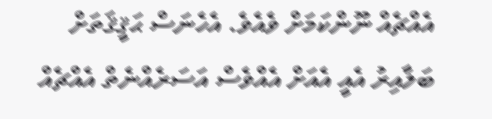އެއްޗެއް ނޫންކަމަށް ވެއެވެ. އެހެނަސް ޙަޤީޤަތަށް ބަލާއިރު އެއީ އެއަށް އެއްވެސް އަސަރެއްނެތް އެއްޗެއް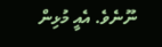ނޫނެވެ. އެއީ މުޅިން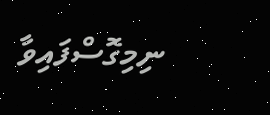ނިމިގޮސްފައިވާ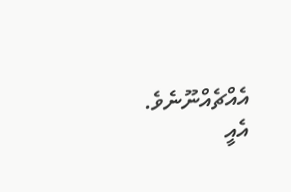އެއްޗެއްނޫނެވެ. އެއީ